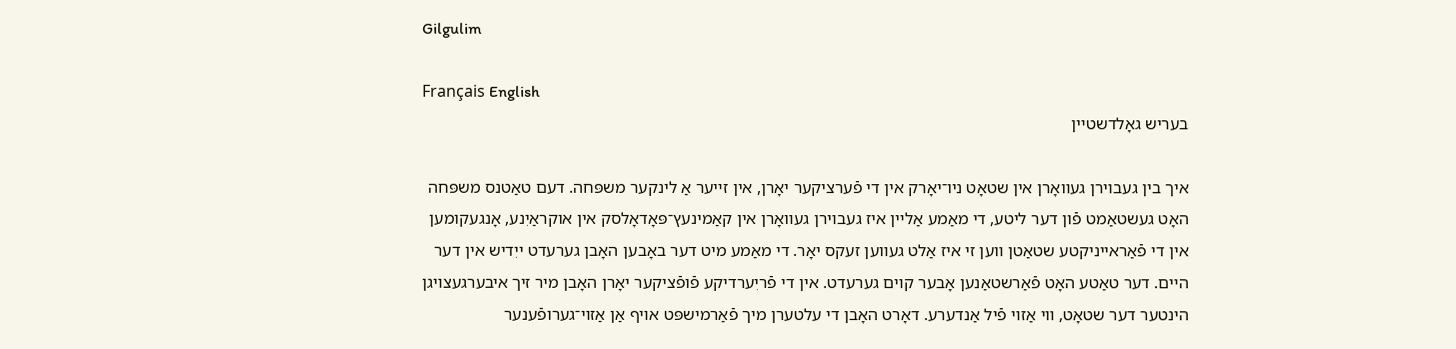Gilgulim

Français English
בעריש גאָלדשטײן

איך בין געבױרן געװאָרן אין שטאָט ניו־יאָרק אין די פֿערציקער יאָרן, אין זײער אַ לינקער משפּחה. דעם טאַטנס משפּחה האָט געשטאַמט פֿון דער ליטע, די מאַמע אַלײן איז געבױרן געװאָרן אין קאַמינעץ־פּאָדאָלסק אין אוקראַיִנע, אָנגעקומען אין די פֿאַראייניקטע שטאַטן װען זי איז אַלט געװען זעקס יאָר. די מאַמע מיט דער באָבען האָבן גערעדט ייִדיש אין דער הײם. דער טאַטע האָט פֿאַרשטאַנען אָבער קױם גערעדט. אין די פֿריִערדיקע פֿופֿציקער יאָרן האָבן מיר זיך איבערגעצױגן הינטער דער שטאָט, װי אַזױ פֿיל אַנדערע. דאָרט האָבן די עלטערן מיך פֿאַרמישפּט אױף אַן אַזױ־גערופֿענער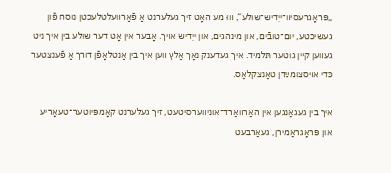„פּראָגרעסיװ־ייִדיש־שולע“, װוּ מע האָט זיך געלערנט אַ פֿאַרװעלטלעכטן נוסח פֿון געשיכטע, יום־טובֿים, און מינהגים, און ייִדיש אױך. אָבער אין אָט דער שולע בין איך ניט געװען קײן גוטער תּלמיד. איך געדענק נאָך אַלץ װען איך בין אַנטלאָפֿן דורך אַ פֿענצטער כּדי אױסצומײַדן טאַנצקלאַס.

איך בין געגאַנגען אין האַרװאַרד־אוניװערסיטעט, זיך געלערנט קאָמפּיוטער־טעאָריע און פּראָגראַמירן, געאַרבעט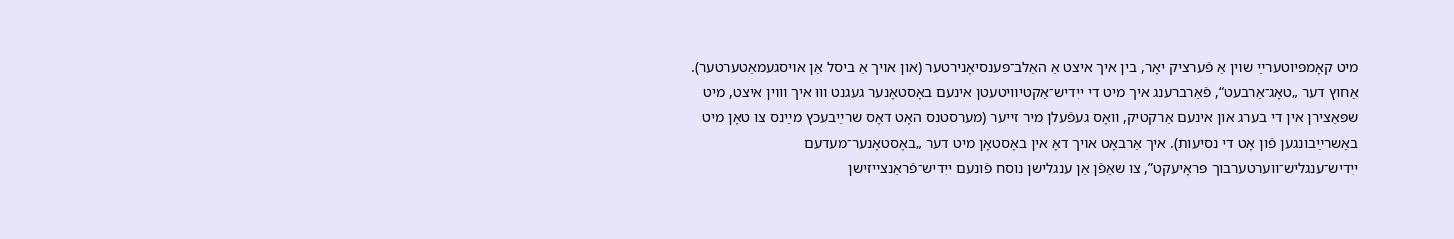מיט קאָמפּיוטערײַ שױן אַ פֿערציק יאָר, בין איך איצט אַ האַלב־פּענסיאָנירטער (און אױך אַ ביסל אַן אױסגעמאַטערטער). אַחוץ דער „טאָג־אַרבעט“, פֿאַרברענג איך מיט די ייִדיש־אַקטיװיטעטן אינעם באָסטאָנער געגנט װוּ איך װױן איצט, מיט שפּאַצירן אין די בערג און אינעם אַרקטיק, װאָס געפֿעלן מיר זײער (מערסטנס האָט דאָס שרײַבעכץ מײַנס צו טאָן מיט באַשרײַבונגען פֿון אָט די נסיעות). איך אַרבאָט אױך דאָ אין באָסטאָן מיט דער „באָסטאָנער־מעדעם ייִדיש־ענגליש־װערטערבוך פּראָיעקט”, צו שאַפֿן אַן ענגלישן נוסח פֿונעם ייִדיש־פֿראַנצײזישן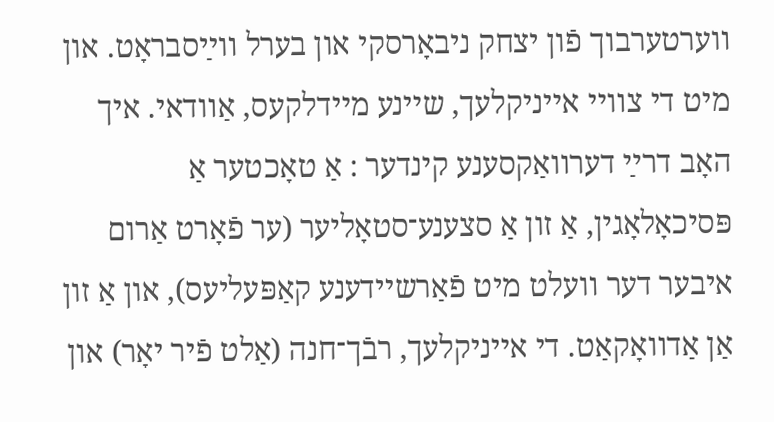װערטערבוך פֿון יצחק ניבאָרסקי און בערל װײַסבראָט. און מיט די צװײ אײניקלעך, שײנע מײדלקעס, אַװדאי. איך האָב דרײַ דערװאַקסענע קינדער ׃ אַ טאָכטער אַ פּסיכאָלאָגין, אַ זון אַ סצענע־סטאָליער (ער פֿאָרט אַרום איבער דער װעלט מיט פֿאַרשײדענע קאַפּעליעס), און אַ זון אַן אַדװאָקאַט. די אײניקלעך, רבֿך־חנה (אַלט פֿיר יאָר) און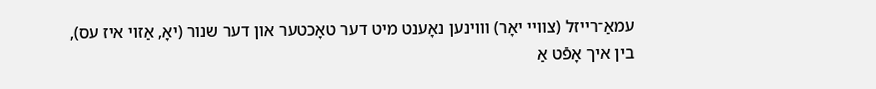עמאַ־רײזל (צװײ יאָר) װױנען נאָענט מיט דער טאָכטער און דער שנור (יאָ, אַזױ איז עס), בין איך אָפֿט אַ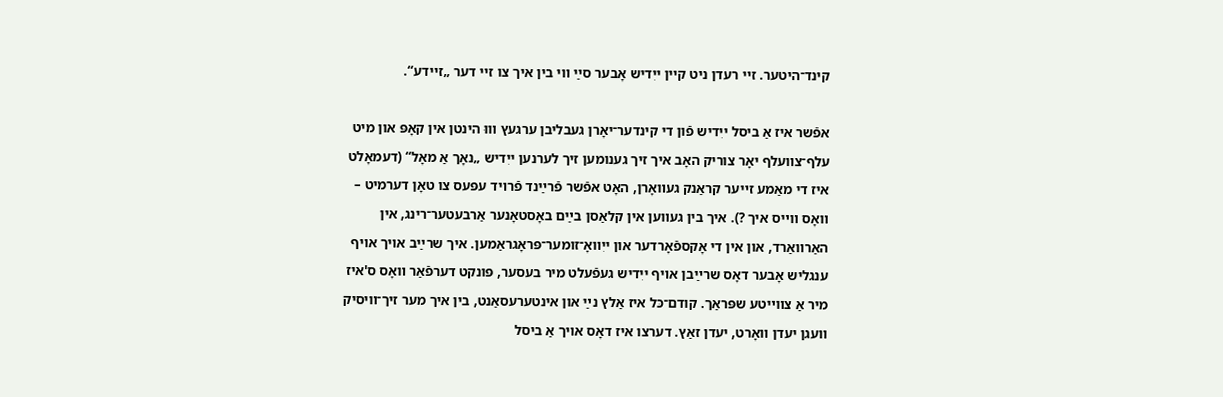קינד־היטער. זײ רעדן ניט קײן ייִדיש אָבער סײַ װי בין איך צו זײ דער „זײדע“.

אפֿשר איז אַ ביסל ייִדיש פֿון די קינדער־יאָרן געבליבן ערגעץ װוּ הינטן אין קאָפּ און מיט עלף־צװעלף יאָר צוריק האָב איך זיך גענומען זיך לערנען ייִדיש „נאָך אַ מאָל“ (דעמאָלט איז די מאַמע זײער קראַנק געװאָרן, האָט אפֿשר פֿרײַנד פֿרױד עפּעס צו טאָן דערמיט – װאָס װײס איך ?). איך בין געװען אין קלאַסן בײַם באָסטאָנער אַרבעטער־רינג, אין האַרװאַרד, און אין די אָקספֿאָרדער און ייִװאָ־זומער־פּראָגראַמען. איך שרײַב אױך אױף ענגליש אָבער דאָס שרײַבן אױף ייִדיש געפֿעלט מיר בעסער, פּונקט דערפֿאַר װאָס ס'איז מיר אַ צװײטע שפּראַך. קודם־כּל איז אַלץ נײַ און אינטערעסאַנט, בין איך מער זיך־װיסיק װעגן יעדן װאָרט, יעדן זאַץ. דערצו איז דאָס אױך אַ ביסל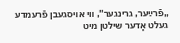„פֿרײַער, גרינגער”, װי אױסגעבן פֿרעמדע געלט אָדער שילטן מיט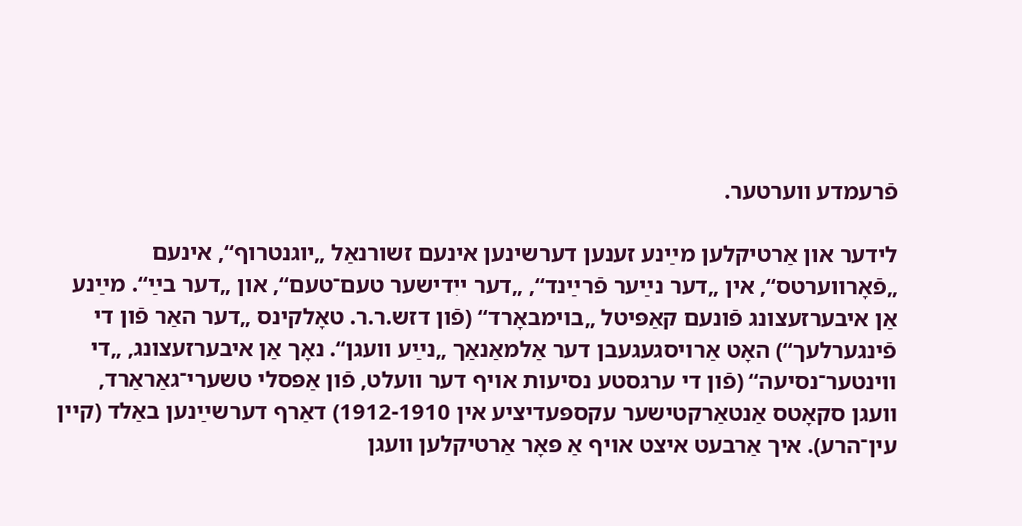פֿרעמדע װערטער.

לידער און אַרטיקלען מײַנע זענען דערשינען אינעם זשורנאַל „יוגנטרוף“, אינעם „פֿאָרװערטס“, אין „דער נײַער פֿרײַנד“, „דער ייִדישער טעם־טעם“, און „דער בײַ“. מײַנע אַן איבערזעצונג פֿונעם קאַפּיטל „בױמבאָרד“ (פֿון דזש.ר.ר. טאָלקינס „דער האַר פֿון די פֿינגערלעך“) האָט אַרױסגעגעבן דער אַלמאַנאַך „נײַע װעגן“. נאָך אַן איבערזעצונג, „די װינטער־נסיעה“ (פֿון די ערגסטע נסיעות אױף דער װעלט, פֿון אַפּסלי טשערי־גאַראַרד, װעגן סקאָטס אַנטאַרקטישער עקספּעדיציע אין 1912-1910) דאַרף דערשײַנען באַלד (קײן עין־הרע). איך אַרבעט איצט אױף אַ פּאָר אַרטיקלען װעגן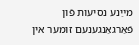מײַנע נסיעות פֿון פֿאַרגאַנגענעם זומער אין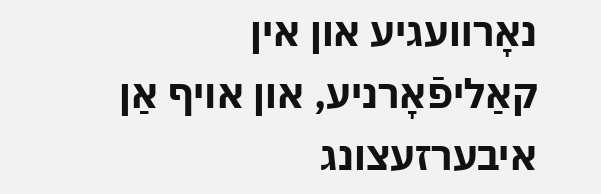נאָרװעגיע און אין קאַליפֿאָרניע, און אױף אַן איבערזעצונג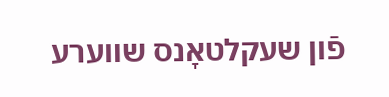פֿון שעקלטאָנס שװערע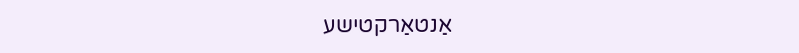אַנטאַרקטישע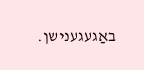באַגעגענישן.